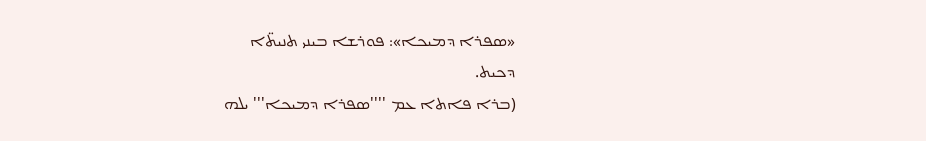«ܣܦܪܐ ܕܡܝܟܐ»: ܦܘܪܫܐ ܒܝܢܝ ܬܢܝܬ̈ܐ
ܕܟܝܬ.
(ܒܪܐ ܦܐܬܐ ܥܡ ''''ܣܦܪܐ ܕܡܝܟܐ''' ܝܠܗ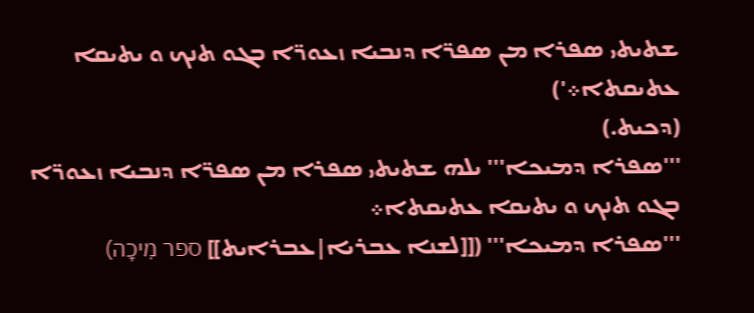ܫܬܝܬܝ ܣܦܪܐ ܡܢ ܣܦܪ̈ܐ ܕܢܒܝܐ ܙܥܘܪ̈ܐ ܒܓܘ ܬܢܟ ܘ ܝܬܝܩܐ ܥܬܝܩܬܐ܀')
(ܕܟܝܬ.)
'''ܣܦܪܐ ܕܡܝܟܐ''' ܝܠܗ ܫܬܝܬܝ ܣܦܪܐ ܡܢ ܣܦܪ̈ܐ ܕܢܒܝܐ ܙܥܘܪ̈ܐ ܒܓܘ ܬܢܟ ܘ ܝܬܝܩܐ ܥܬܝܩܬܐ܀
'''ܣܦܪܐ ܕܡܝܟܐ''' ([[ܠܫܢܐ ܥܒܪܝܐ|ܥܒܪܐܝܬ]] ספר מִיכָה)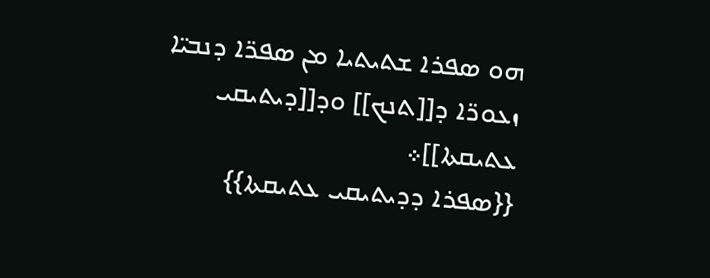ܗܘ ܣܦܪܐ ܫܬܝܬܝܐ ܡܢ ܣܦܪ̈ܐ ܕܢܒܝ̈ܐ ܙܥܘܪ̈ܐ ܕ[[ܬܢܟ]] ܘܕ[[ܕܝܬܝܩܝ ܥܬܝܩܬܐ]]܀
{{ܣܦܪܐ ܕܕܝܬܝܩܝ ܥܬܝܩܬܐ}}